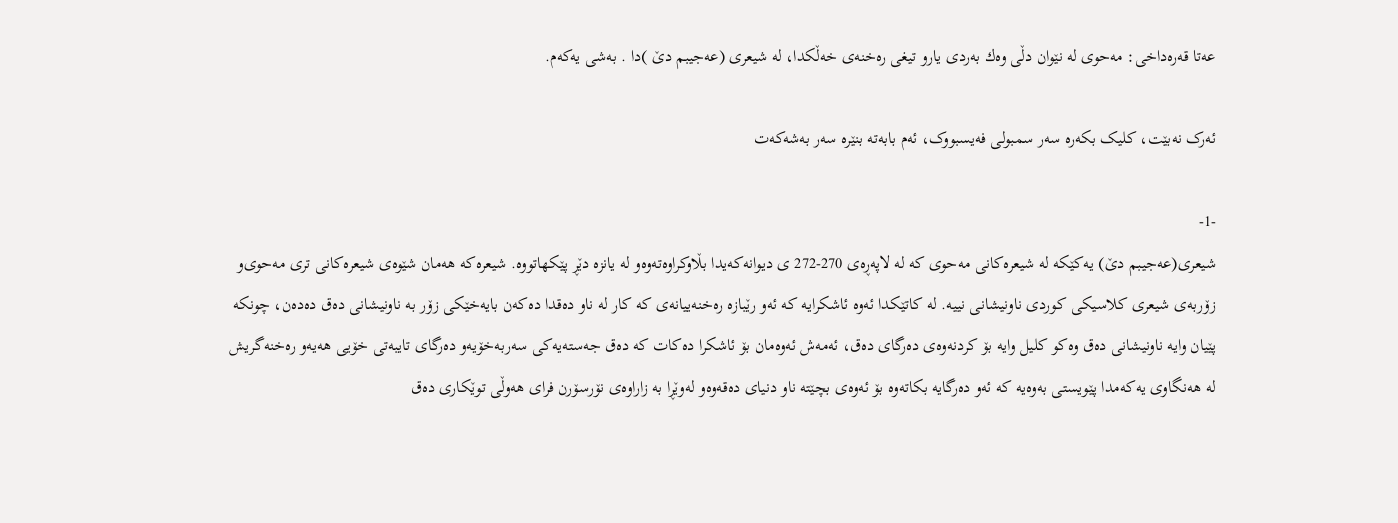عەتا قەرەداخی: مه‌حوی له‌ نێوان دڵی وه‌ك به‌ردی یارو تیغی ره‌خنه‌ى خه‌ڵكدا، له‌ شیعری (عه‌جیبم دێ )دا . بەشی یەکەم.

ئەرک نەبێت، کلیک بکەرە سەر سمبولی فەیسبووک، ئەم بابەتە بنێرە سەر بەشەکەت

-1-
شیعری(عه‌جیبم دێ) یه‌كێكه‌ له‌ شیعره‌كانی مه‌حوی كه‌ له‌ لاپه‌ڕه‌ى 270-272 ی دیوانه‌كه‌یدا بڵاوكراوه‌ته‌وه‌و له‌ یانزه‌ دێڕ پێكهاتووه‌. شیعره‌كه‌ هه‌مان شێوه‌ى شیعره‌كانی تری مه‌حوی‌و زۆربه‌ى شیعری كلاسیكی كوردی ناونیشانی نییه‌. له‌ كاتێكدا ئه‌وه‌ ئاشكرایه‌ كه‌ ئه‌و رێبازه‌ ره‌خنه‌ییانه‌ى كه‌ كار له‌ ناو ده‌قدا ده‌كه‌ن بایه‌خێكی زۆر به‌ ناونیشانی ده‌ق ده‌ده‌ن، چونكه‌ پێیان وایه‌ ناونیشانی ده‌ق وه‌كو كلیل وایه‌ بۆ كردنه‌وه‌ى ده‌رگای ده‌ق، ئه‌مه‌ش ئه‌وه‌مان بۆ ئاشكرا ده‌كات كه‌ ده‌ق جه‌سته‌یه‌كی سه‌ربه‌خۆیه‌و ده‌رگای تایبه‌تی خۆیی هه‌یه‌و ره‌خنه‌گریش له‌ هه‌نگاوى یه‌كه‌مدا پێویستی به‌وه‌یه‌ كه‌ ئه‌و ده‌رگایه‌ بكاته‌وه‌ بۆ ئه‌وه‌ى بچێته‌ ناو دنیای ده‌قه‌وه‌و له‌وێڕا به‌ زاراوه‌ى نۆرسۆرن فرای هه‌وڵی توێكاری ده‌ق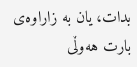بدات، یان به‌ زاراوه‌ی بارت هه‌وڵی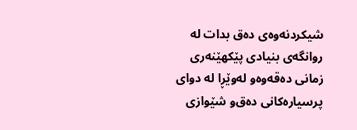شیكردنه‌وه‌ى ده‌ق بدات له‌ روانگه‌ى بنیادی پێكهێنه‌ری زمانی ده‌قه‌وه‌و له‌وێڕا له‌ دوای پرسیاره‌كانی ده‌ق‌و شێوازى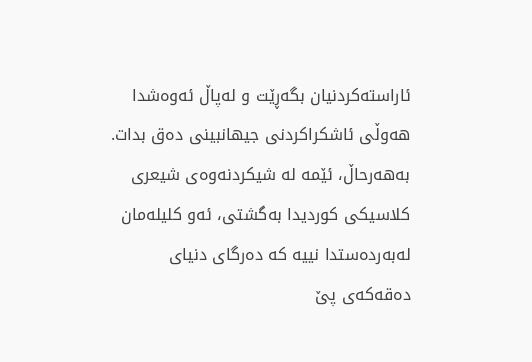ئاراسته‌كردنیان بگه‌ڕێت ‌و له‌پاڵ ئه‌وه‌شدا هه‌وڵی ئاشكراكردنی جیهانبینی ده‌ق بدات.
به‌هه‌رحاڵ، ئێمه‌ له‌ شیكردنه‌وه‌ى شیعری كلاسیكی كوردیدا به‌گشتی، ئه‌و كلیله‌مان له‌به‌رده‌ستدا نییه‌ كه‌ ده‌رگای دنیای ده‌قه‌كه‌ى پێ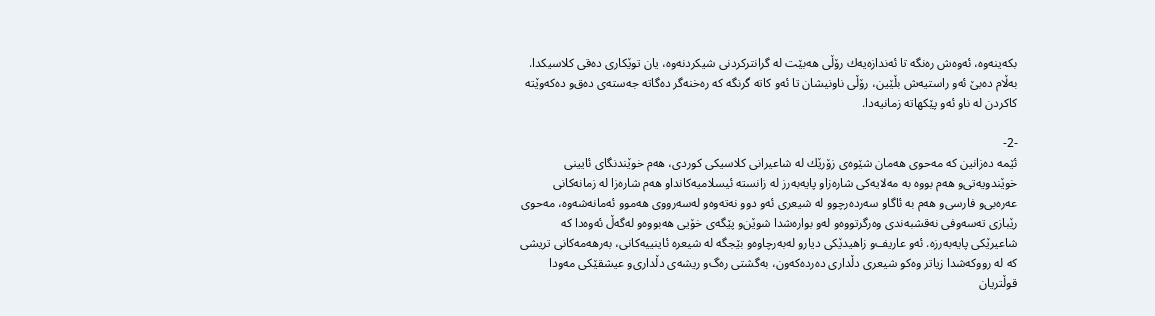بكه‌ینه‌وه‌، ئه‌وه‌ش ره‌نگه‌ تا ئه‌ندازه‌یه‌ك رۆڵی هه‌بێت له‌ گرانتركردنی شیكردنه‌وه‌، یان توێكاری ده‌قی كلاسیكدا. به‌ڵام ده‌بێ ئه‌و راستیه‌ش بڵێین، رۆڵی ناونیشان تا ئه‌و كاته‌ گرنگه‌ كه‌ ره‌خنه‌گر ده‌گاته‌ جه‌سته‌ى ده‌ق‌و ده‌كه‌وێته‌ كاكردن له‌ ناو ئه‌و پێكهاته‌ زمانیه‌دا.

-2-
ئێمه‌ ده‌زانین كه‌ مه‌حوى هه‌مان شێوه‌ى زۆرێك له‌ شاعیرانی كلاسیكی كوردی، هه‌م خوێندنگای ئایینی خوێندویه‌تی‌و هه‌م بووه‌ به‌ مه‌لایه‌كی شاره‌زاو پایه‌به‌رز له‌ زانسته‌ ئیسلامیه‌كاندا‌و هه‌م شاره‌زا له‌ زمانه‌كانی عه‌ره‌بی‌و فارسی‌و هه‌م به‌ ئاگاو سه‌رده‌رچوو له‌ شیعری ئه‌و دوو نه‌ته‌وه‌و له‌سه‌رووى هه‌موو ئه‌مانه‌شه‌وه،‌ مه‌حوی رێبازى ته‌سه‌وفی نه‌قشبه‌ندی وه‌رگرتووه‌و له‌و بواره‌شدا شوێن‌و پێگه‌ى خۆیی هه‌بووه‌و له‌گه‌ڵ ئه‌وه‌دا كه‌ شاعیرێكی پایه‌به‌رزه‌. ئه‌و عاریف‌و زاهیدێكی دیارو له‌به‌رچاوه‌و بێجگه‌ له‌ شیعره‌ ئاینییه‌كانی، به‌رهه‌مه‌كانی تریشی كه‌ له‌ رووكه‌شدا زیاتر وه‌كو شیعری دڵداری ده‌رده‌كه‌ون، به‌گشتی ره‌گ‌و ریشه‌ى دڵداری‌و عیشقێكی مه‌ودا قوڵتریان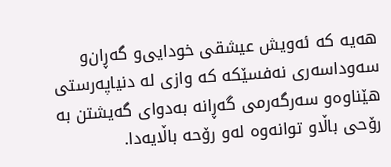هه‌یه‌ كه‌ ئه‌ویش عیشقی خودایی‌و گه‌ڕان‌و سه‌وداسه‌ری نه‌فسێكه‌ كه‌ وازى له‌ دنیاپه‌رستی هێناوه‌و سه‌رگه‌رمی گه‌ڕانه‌ به‌دوای گه‌یشتن به‌ رۆحی باڵا‌و توانه‌وه‌ له‌و رۆحه‌ باڵایه‌دا.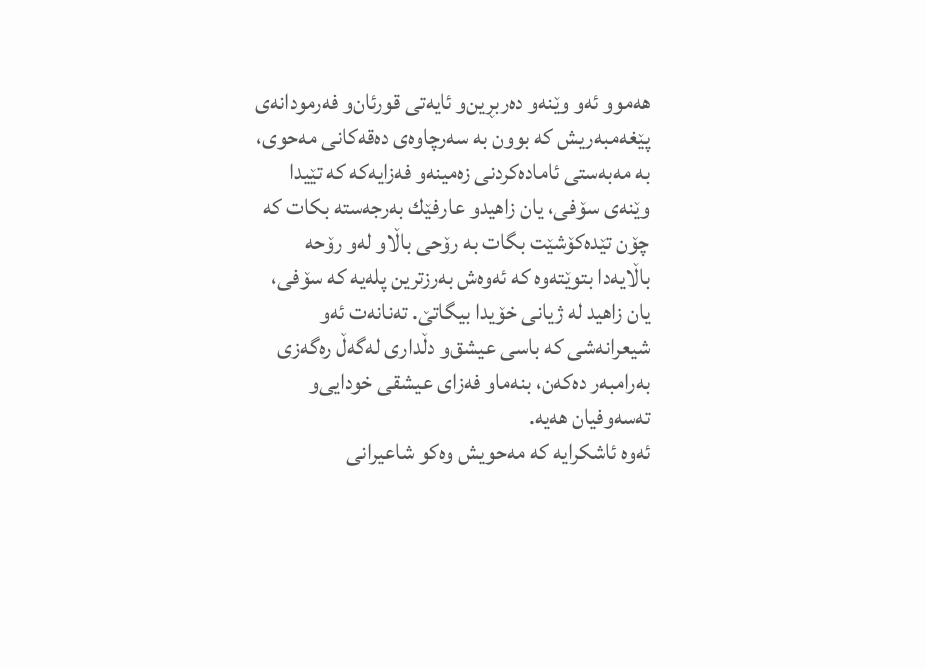هه‌موو ئه‌و وێنه‌و ده‌ربڕین‌و ئایه‌تی قورئان‌و فه‌رمودانه‌ی پێغه‌مبه‌ریش كه‌ بوون به‌ سه‌رچا‌وه‌ى ده‌قه‌كانی مه‌حوی، به‌ مه‌به‌ستی ئاماده‌كردنی زه‌مینه‌و فه‌زایه‌كه‌ كه‌ تێیدا وێنه‌ى سۆفی، یان زاهید‌و عارفێك به‌رجه‌سته‌ بكات كه‌ چۆن تێده‌كۆشێت بگات به‌ رۆحی باڵاو له‌و رۆحه‌ باڵایه‌دا بتوێته‌وه‌ كه‌ ئه‌وه‌ش به‌رزترین پله‌یه‌ كه‌ سۆفی، یان زاهید له‌ ژیانی خۆیدا بیگاتێ. ته‌نانه‌ت ئه‌و شیعرانه‌شی كه‌ باسی عیشق‌و دڵداری له‌گه‌ڵ ره‌گه‌زى به‌رامبه‌ر ده‌كه‌ن، بنه‌ماو فه‌زای عیشقی خودایی‌و ته‌سه‌وفیان هه‌یه‌.
ئه‌وه‌ ئاشكرایه‌ كه‌ مه‌حویش وه‌كو شاعیرانی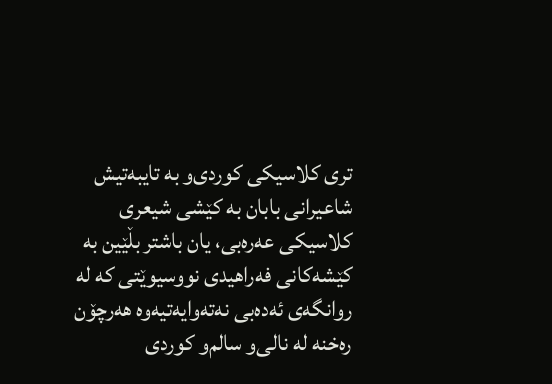تری كلاسیكی كوردی‌و به‌ تایبه‌تیش شاعیرانی بابان به‌ كێشی شیعری كلاسیكی عه‌ره‌بی، یان باشتر بڵێین به‌ كێشه‌كانی فه‌راهیدی نووسیوێتی كه‌ له‌ روانگه‌ى ئه‌ده‌بی نەته‌وایه‌تیه‌وه‌ هه‌رچۆن ره‌خنه‌ له‌ نالی‌و سالم‌و كوردی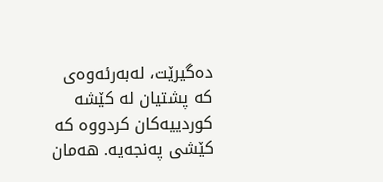ده‌گیرێت، له‌به‌رئه‌وه‌ى كه‌ پشتیان له‌ كێشه‌ كوردییه‌كان كردووه‌ كه‌ كێشی په‌نجه‌یه‌. هه‌مان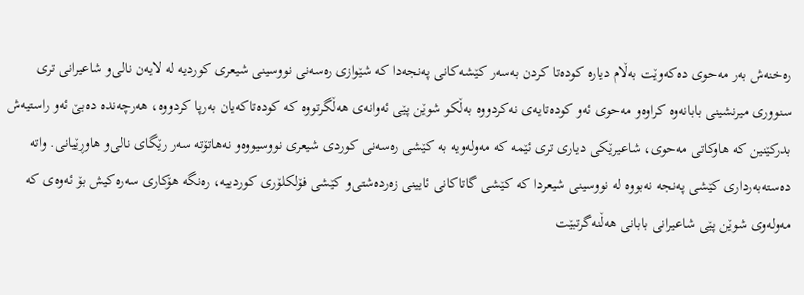ره‌خنه‌ش به‌ر مه‌حوی ده‌كه‌وێت به‌ڵام دیاره‌ كوده‌تا كردن به‌سه‌ر كێشه‌كانی په‌نجه‌دا كه‌ شێوازى ره‌سه‌نی نووسینی شیعری كوردیه‌ له‌ لایه‌ن نالی‌و شاعیرانی تری سنووری میرنشینی بابانه‌وه‌ كراوه‌‌و مه‌حوی ئه‌و كوده‌تایه‌ى نه‌كردووه‌ به‌ڵكو شوێن پێی ئه‌وانه‌ى هه‌ڵگرتووه‌ كه‌ كوده‌تاكه‌یان به‌رپا كردووه‌، هه‌رچه‌نده‌ ده‌بێ ئه‌و راستیه‌ش بدركێنین كه‌ هاوكاتی مه‌حوی، شاعیرێكی دیاری تری ئێمه‌ كه‌ مه‌وله‌ویه‌ به‌ كێشی ره‌سه‌نی كوردی شیعری نووسیووه‌و نه‌هاتۆته‌ سه‌ر رێگای نالی‌و هاوڕێیانی. واته‌ ده‌سته‌به‌رداری كێشی په‌نجه‌ نه‌بووه‌ له‌ نووسینی شیعردا كه‌ كێشی گاتاكانی ئایینی زه‌رده‌شتی‌و كێشی فۆلكلۆری كوردییه‌، ره‌نگه‌ هۆكاری سه‌ره‌كیش بۆ ئه‌وه‌ى كه‌ مه‌وله‌وى شوێن پێی شاعیرانی بابانی هه‌ڵنه‌گرتبێت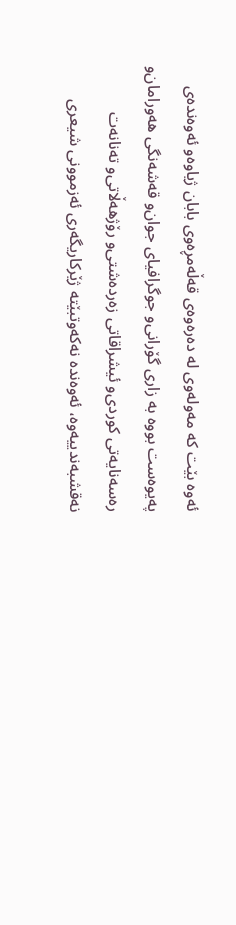ئه‌وه‌ بێت كه‌ مه‌وله‌وى له‌ ده‌ره‌وه‌ى قه‌ڵه‌مڕه‌وی بابان ژیاوه‌و ئه‌وه‌نده‌ى په‌یوه‌ست بووه‌ به‌ زاری گۆرانی‌و جوگرافیای جوان‌و قه‌شه‌نگی هه‌ورامان‌و ره‌سه‌نایه‌تی كوردی‌و ئیشراقاتی زه‌رده‌شتی‌و رۆژهه‌ڵاتی‌و ته‌نانه‌ت نه‌قشبه‌ندییه‌وه‌، ئه‌وه‌نده‌ نه‌كه‌وتبێته‌ ژێركاریگه‌ری ئه‌زموونی شیعری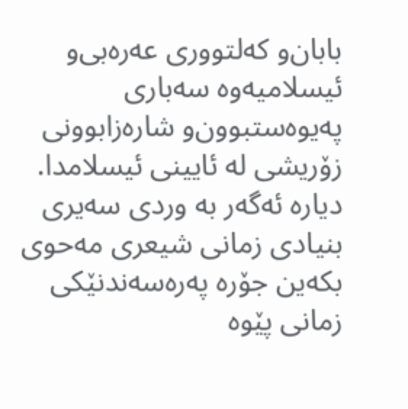بابان‌و كه‌لتووری عه‌ره‌بی‌و ئیسلامیه‌وه‌ سه‌باری په‌یوه‌ستبوون‌و شاره‌زابوونی زۆریشی له‌ ئایینی ئیسلامدا.
دیاره‌ ئه‌گه‌ر به‌ وردی سه‌یری بنیادی زمانی شیعری مه‌حوی بكه‌ین جۆره‌ په‌ره‌سه‌ندنێكی زمانی پێوه‌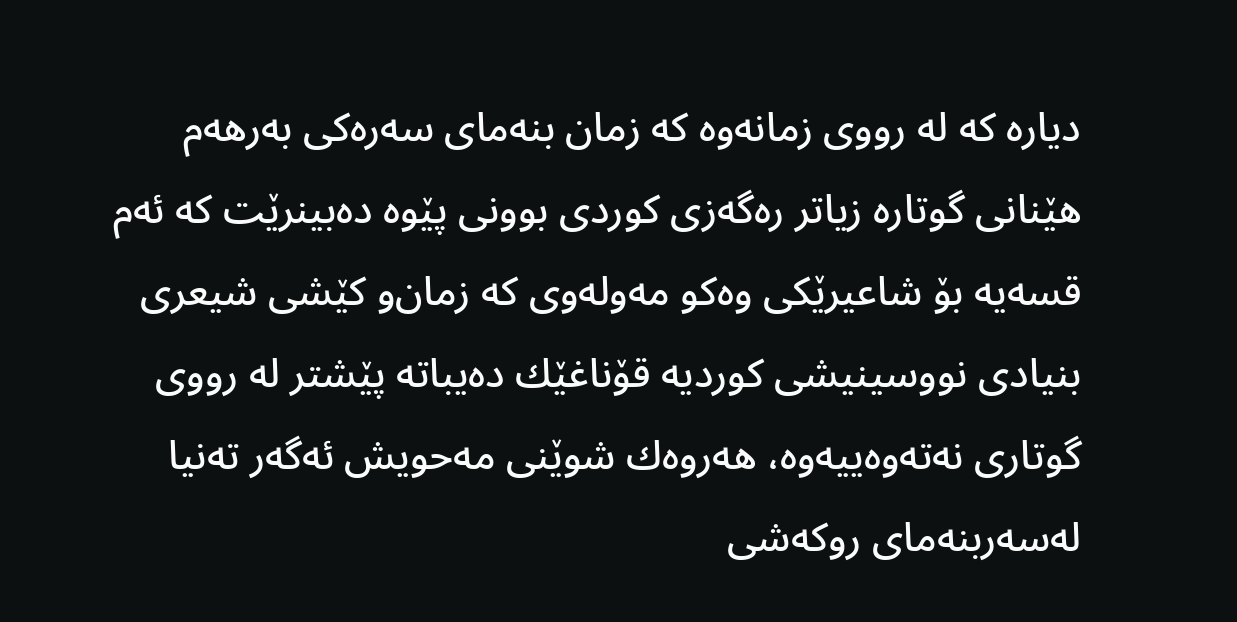دیاره‌ كه‌ له‌ رووى زمانه‌وه‌ كه‌ زمان بنه‌مای سه‌ره‌كی به‌رهه‌م هێنانی گوتاره‌ زیاتر ره‌گه‌زى كوردی بوونی پێوه‌ ده‌بینرێت كه‌ ئه‌م قسه‌یه‌ بۆ شاعیرێكی وه‌كو مه‌وله‌وى كه‌ زمان‌و كێشی شیعری بنیادی نووسینیشی كوردیه‌ قۆناغێك ده‌یباته‌ پێشتر له‌ رووى گوتاری نه‌ته‌وه‌ییه‌وه‌، هه‌روه‌ك شوێنی مه‌حویش ئه‌گه‌ر ته‌نیا له‌سه‌ربنه‌مای روكه‌شی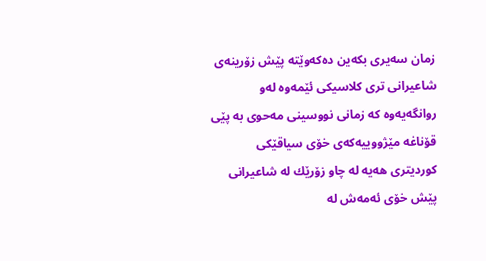زمان سه‌یری بكه‌ین ده‌كه‌وێته‌ پێش زۆرینه‌ى شاعیرانی تری كلاسیكی ئێمه‌وه‌ له‌و روانگه‌یه‌وه‌ كه‌ زمانی نووسینی مه‌حوی به‌ پێی قۆناغه‌ مێژووییه‌كه‌ى خۆی سیاقێكی كوردیتری هه‌یه‌ له‌ چاو زۆرێك له‌ شاعیرانی پێش خۆی ئه‌مه‌ش له‌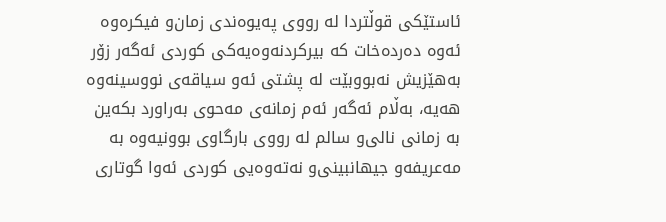ئاستێكی قوڵتردا له‌ رووى په‌یوه‌ندی زمان‌و فیكره‌وه‌ ئه‌وه‌ ده‌رده‌خات كه‌ بیركردنه‌وه‌یه‌كی كوردی ئه‌گه‌ر زۆر به‌هێزیش نه‌بووبێت له‌ پشتی ئه‌و سیاقه‌ى نووسینه‌وه‌ هه‌یه‌، به‌ڵام ئه‌گه‌ر ئه‌م زمانه‌ى مه‌حوی به‌راورد بكه‌ین به‌ زمانی نالی‌و سالم له‌ رووی بارگاوى بوونیه‌وه‌ به‌ مه‌عریفه‌و جیهانبینی‌و نه‌ته‌وه‌یی كوردی ئه‌وا گوتاری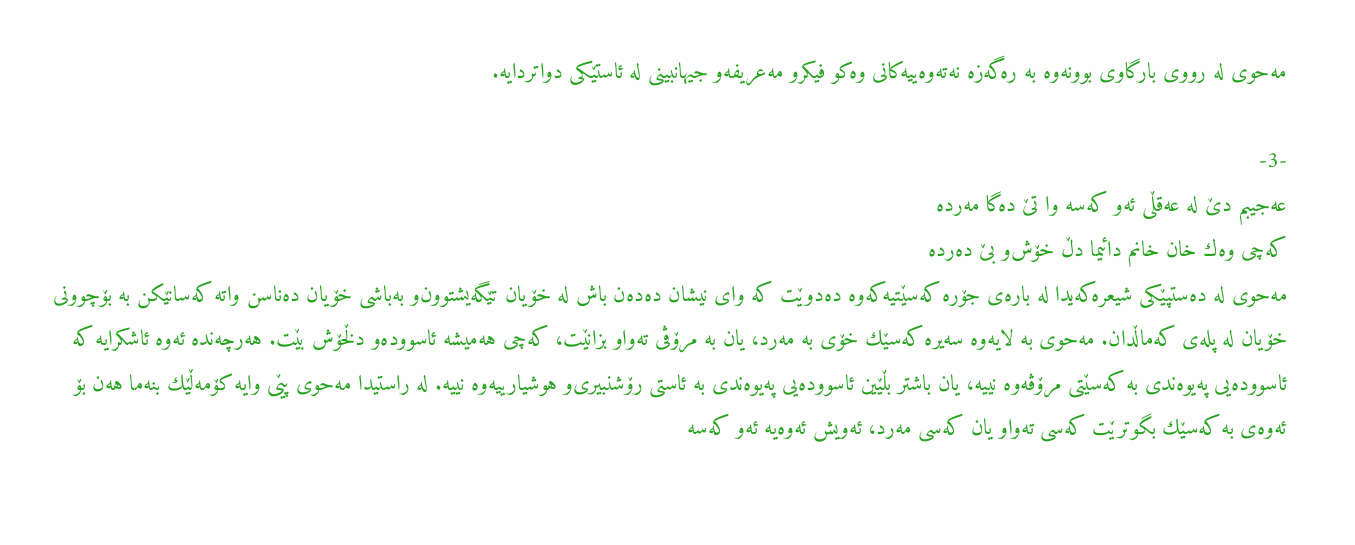مه‌حوی له‌ رووی بارگاوی بوونه‌وه‌ به‌ ره‌گه‌زه‌ نه‌ته‌وه‌ییه‌كانی وه‌كو فیكرو مه‌عریفه‌و جیهانبینی له‌ ئاستێكی دواتردایه‌.

-3-
عه‌جیبم دێ له‌ عه‌قڵی ئه‌و كه‌سه‌ وا تێ ده‌گا مه‌رده‌
كه‌چی وه‌ك خان خانم دائیما دڵ خۆش‌و بێ ده‌رده‌
مه‌حوى له‌ ده‌ستپێكی شیعره‌كه‌یدا له‌ باره‌ى جۆره‌ كه‌سێتیه‌كه‌وه‌ ده‌دوێت كه‌ وای نیشان ده‌ده‌ن باش له‌ خۆیان تێگه‌یشتوون‌و به‌باشی خۆیان ده‌ناسن واته‌ كه‌سانێكن به‌ بۆچوونی خۆیان له‌ پله‌ى كه‌ماڵدان. مه‌حوی به‌ لایه‌وه‌ سه‌یره‌ كه‌سێك خۆی به‌ مه‌رد، یان به‌ مرۆڤی ته‌واو بزانێت، كه‌چی هه‌میشه‌ ئاسووده‌و دڵخۆش بێت. هه‌رچه‌نده‌ ئه‌وه‌ ئاشكرایه‌ كه‌ ئاسووده‌یی په‌یوه‌ندی به‌ كه‌سێتی مرۆڤه‌وه‌ نییه‌، یان باشتر بڵێین ئاسووده‌یی په‌یوه‌ندی به‌ ئاستی رۆشنبیری‌و هوشیارییه‌وه‌ نییه‌. له‌ راستیدا مه‌حوى پێی وایه‌ كۆمه‌ڵێك بنه‌ما هه‌ن بۆ ئه‌وه‌ى به‌ كه‌سێك بگوترێت كه‌سی ته‌واو یان كه‌سی مه‌رد، ئه‌ویش ئه‌وه‌یه‌ ئه‌و كه‌سه‌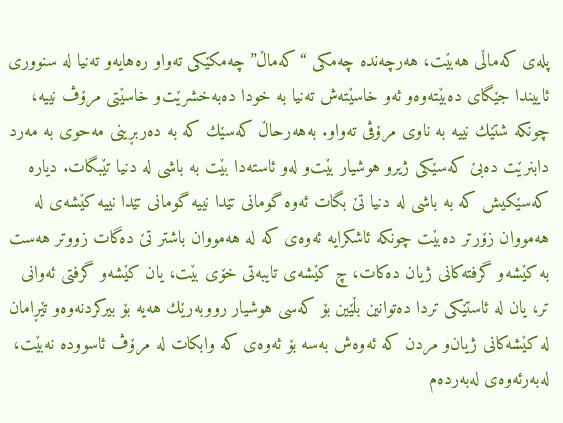پله‌ى كه‌ماڵی هه‌بێت، هه‌رچه‌نده‌ چه‌مكی “كه‌ماڵ” چه‌مكێكی ته‌واو ره‌هایه‌و ته‌نیا له‌ سنووری ئاییندا جێگای ده‌بێته‌وه‌و ئه‌و خاسێته‌ش ته‌نیا به‌ خودا ده‌به‌خشرێت‌و خاسێتی مرۆڤ نییه‌، چونكه‌ شتێك نییه‌ به‌ ناوى مرۆڤی ته‌واو. به‌هه‌رحاڵ كه‌سێك كه‌ به‌ ده‌ربڕینی مه‌حوى به‌ مه‌رد دابنرێت ده‌بێ كه‌سێكی ژیرو هوشیار بێت‌و له‌و ئاسته‌دا بێت به‌ باشی له‌ دنیا تێبگات. دیاره‌ كه‌سێكیش كه‌ به‌ باشی له‌ دنیا تێ بگات ئه‌وه‌ گومانی تێدا نییه‌ گومانی تێدا نییه‌ كێشه‌ى له‌ هه‌مووان زۆرتر ده‌بێت چونكه‌ ئاشكرایه‌ ئه‌وه‌ى كه‌ له‌ هه‌مووان باشتر تێ ده‌گات زووتر هه‌ست به‌ كێشه‌و گرفته‌كانی ژیان ده‌كات، چ كێشه‌ی تایبه‌تی خۆی بێت، یان كێشه‌و گرفتی ئه‌وانی تر، یان له‌ ئاستێكی تردا ده‌توانین بڵێین بۆ كه‌سی هوشیار رووبه‌رێك هه‌یه‌ بۆ بیركردنه‌وه‌و تێڕامان له‌ كێشه‌كانی ژیان‌و مردن كه‌ ئه‌وه‌ش به‌سه‌ بۆ ئه‌وه‌ى كه‌ وابكات له‌ مرۆڤ ئاسووده‌ نه‌بێت، له‌به‌رئه‌وه‌ى له‌به‌رده‌م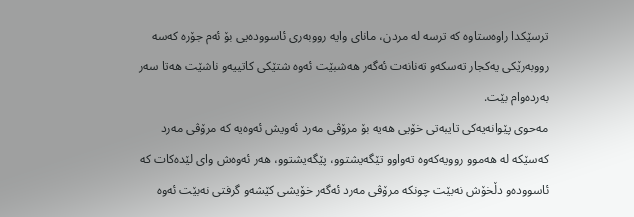ترسێكدا راوه‌ستاوه‌ كه‌ ترسه‌ له‌ مردن، مانای وایه‌ رووبه‌ری ئاسووده‌یی بۆ ئه‌م جۆره‌ كه‌سه‌ رووبه‌رێكی یه‌كجار ته‌سكه‌و ته‌نانه‌ت ئه‌گه‌ر هه‌شبێت ئه‌وه‌ شتێكی كاتییه‌و ناشێت هه‌تا سه‌ر به‌رده‌وام بێت.
مه‌حوی پێوانه‌یه‌كی تایبه‌تی خۆیی هه‌یه‌ بۆ مرۆڤى مه‌رد ئه‌ویش ئه‌وه‌یه‌ كه‌ مرۆڤی مه‌رد كه‌سێكه‌ له‌ هه‌موو روویه‌كه‌وه‌ ته‌واو‌و تێگه‌یشتوو، پێگه‌یشتوو، هه‌ر ئه‌وه‌ش وای لێده‌كات كه‌ ئاسووده‌و دڵخۆش نه‌بێت چونكه‌ مرۆڤی مه‌رد ئه‌گه‌ر خۆیشی كێشه‌و گرفتی نه‌بێت ئه‌وه‌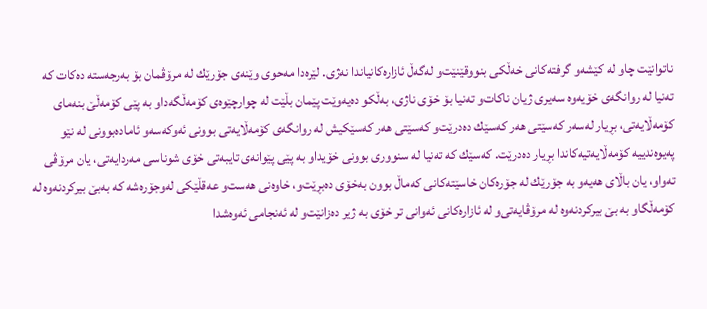ناتوانێت چاو له‌ كێشه‌و گرفته‌كانی خه‌ڵكی بنووقێنێت‌و له‌گه‌ڵ ئازاره‌كانیاندا نه‌ژی. لێره‌دا مه‌حوى وێنه‌ى جۆرێك له‌ مرۆڤمان بۆ به‌رجه‌سته‌ ده‌كات كه‌ ته‌نیا له‌ روانگه‌ى خۆیه‌وه‌ سه‌یری ژیان ناكات‌و ته‌نیا بۆ خۆی ناژی، به‌ڵكو ده‌یه‌وێت پێمان بڵێت له‌ چوارچێوه‌ى كۆمه‌ڵگه‌داو به‌ پێی كۆمه‌ڵێ بنه‌مای كۆمه‌ڵایه‌تی، بڕیار له‌سه‌ر كه‌سێتی هه‌ر كه‌سێك ده‌درێت‌و كه‌سێتی هه‌ر كه‌سێكیش له‌ روانگه‌ى كۆمه‌ڵایه‌تی بوونی ئه‌وكه‌سه‌و ئاماده‌بوونی له‌ نێو په‌یوه‌ندییه‌ كۆمه‌ڵایه‌تیه‌كاندا بڕیار ده‌درێت. كه‌سێك كه‌ ته‌نیا له‌ سنووری بوونی خۆیداو به‌ پێی پێوانه‌ى تایبه‌تی خۆی شوناسی مه‌ردایه‌تی، یان مرۆڤی ته‌واو، یان باڵاى هه‌یه‌و به‌ جۆرێك له‌ جۆره‌كان خاسێته‌كانی كه‌ماڵ بوون به‌خۆی ده‌بڕێت‌و، خاوه‌نی هه‌ست‌و عه‌قڵێكی له‌وجۆره‌شه‌ كه‌ به‌بێ بیركردنه‌وه‌ له‌ كۆمه‌ڵگاو به‌ بێ بیركردنه‌وه‌ له‌ مرۆڤایه‌تی‌و له‌ ئازاره‌كانی ئه‌وانی تر خۆی به‌ ژیر ده‌زانێت‌و له‌ ئه‌نجامی ئه‌وه‌شدا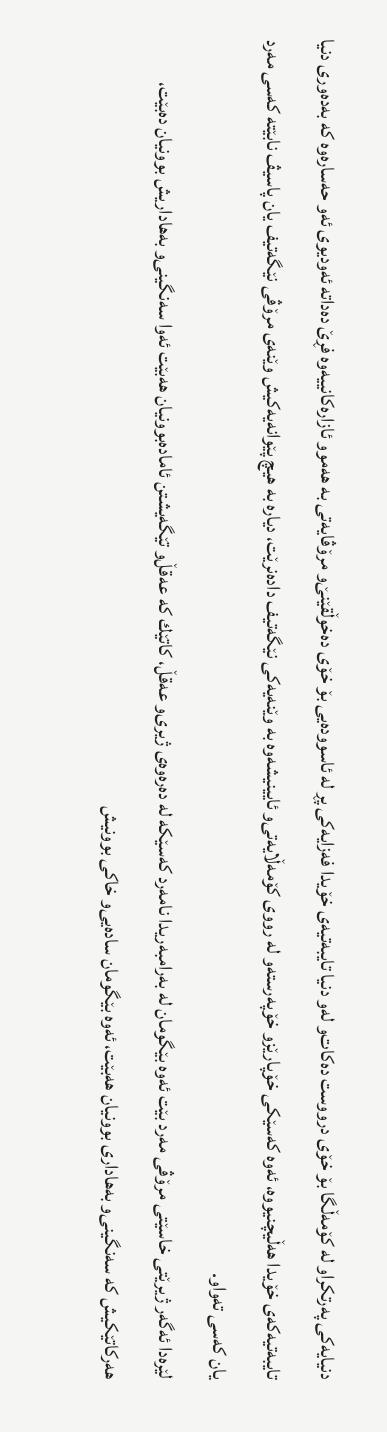دنیایه‌كی په‌رتكراو له‌ كۆمه‌ڵگا بۆ خۆی درووست ده‌كات‌و له‌و دنیا تایبه‌تیه‌ی خۆیدا فه‌زایه‌كی پڕ له‌ ئاسووده‌یی بۆ خۆی ده‌خوڵقێنێ‌و مرۆڤایه‌تی به‌ هه‌موو ئازاره‌كانییه‌وه‌ فڕێ ده‌داته‌ ئه‌ودیوی ئه‌و حه‌ساره‌وه‌ كه‌ به‌ده‌وری دنیا تایبه‌تیه‌كه‌ى خۆیدا هه‌ڵیچنیووه‌، ئه‌وه‌ كه‌سێكی خۆپارێزو خۆپه‌رسته‌و له‌ رووى كۆمه‌ڵایه‌تی‌و ئایینیشه‌وه‌ به‌ وێنه‌یه‌كی نێگه‌تیف داده‌نرێت، دیاره‌ به‌ هیچ پێوانه‌یه‌كیش وێنه‌ى مرۆڤی نێگه‌تیف یان پاسیڤ نابێته‌ كه‌سی مه‌رد یان كه‌سی ته‌واو.
لێره‌دا ئه‌گه‌ر ژیرێتی خاسێتی مرۆڤی مه‌رد بێت ئه‌وه‌ بێگومان له‌ به‌رامبه‌ریدا نامه‌رد كه‌سێكه‌ له‌ ده‌ره‌وه‌ى ژیری‌و عه‌قڵ، كاتێك كه‌ عه‌قڵ‌و تێگه‌یشتن ئاماده‌بوونیان هه‌بێت ئه‌وا سه‌نگینی‌و به‌هاداریش بوونیان ده‌بێت، هه‌ركاتێكیش كه‌ سه‌نگینی‌و به‌هاداری بوونیان هه‌بێت، ئه‌وه‌ بێگومان ساده‌یی‌و خاكی بوونیش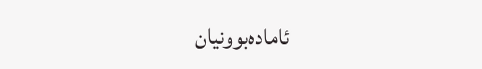ئاماده‌بوونیان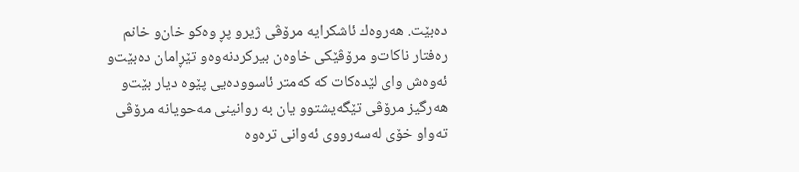ده‌بێت. هه‌روه‌ك ئاشكرایه‌ مرۆڤی ژیرو پڕ وه‌كو خان‌و خانم ره‌فتار ناكات‌و مرۆڤێكی خاوه‌ن بیركردنه‌وه‌و تێڕامان ده‌بێت‌و ئه‌وه‌ش وای لێده‌كات كه‌ كه‌متر ئاسووده‌یی پێوه‌ دیار بێت‌و هه‌رگیز مرۆڤی تێگه‌یشتوو یان به‌ روانینی مه‌حویانه‌ مرۆڤی ته‌واو خۆی له‌سه‌رووی ئه‌وانی تره‌وه‌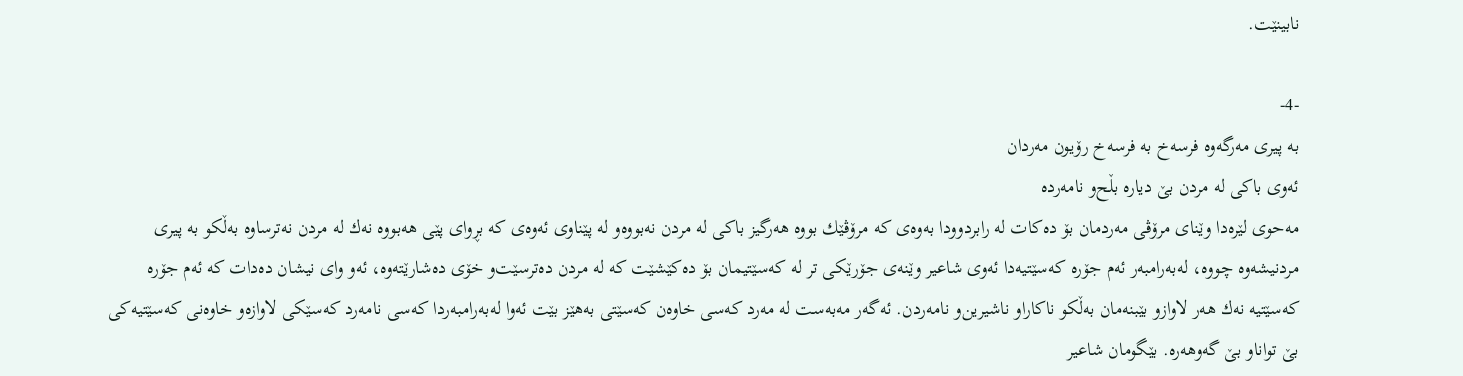نابینێت.

-4-
به‌ پیری مه‌رگه‌وه‌ فرسه‌خ به‌ فرسه‌خ رۆیون مه‌ردان
ئه‌وى باكی له‌ مردن بێ دیاره‌ بڵح‌و نامه‌رده‌
مه‌حوی لێره‌دا وێنای مرۆڤى مه‌ردمان بۆ ده‌كات له‌ رابردوودا به‌وه‌ى كه‌ مرۆڤێك بووه‌ هه‌رگیز باكی له‌ مردن نه‌بووه‌و له‌ پێناوى ئه‌وه‌ى كه‌ بڕوای پێی هه‌بووه‌ نه‌ك له‌ مردن نه‌ترساوه‌ به‌ڵكو به‌ پیری مردنیشه‌وه‌ چووه‌، له‌به‌رامبه‌ر ئه‌م جۆره‌ كه‌سێتیه‌دا ئه‌وى شاعیر وێنه‌ى جۆرێكی تر له‌ كه‌سێتیمان بۆ ده‌كێشێت كه‌ له‌ مردن ده‌ترسێت‌و خۆی ده‌شارێته‌وه‌، ئه‌و وای نیشان ده‌دات كه‌ ئه‌م جۆره‌ كه‌سێتیه‌ نه‌ك هه‌ر لاوازو بێبنه‌مان به‌ڵكو ناكاراو ناشیرین‌و نامه‌ردن. ئه‌گه‌ر مه‌به‌ست له‌ مه‌رد كه‌سی خاوه‌ن كه‌سێتی به‌هێز بێت ئه‌وا له‌به‌رامبه‌ردا كه‌سی نامه‌رد كه‌سێكی لاوازه‌و خاوه‌نی كه‌سێتیه‌كی بێ توانا‌و بێ گه‌وهه‌ره‌. بێگومان شاعیر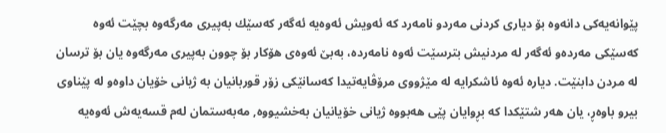پێوانه‌یه‌كی دانه‌وه‌ بۆ دیاری كردنی مه‌ردو نامه‌رد كه‌ ئه‌ویش ئه‌وه‌یه‌ ئه‌گه‌ر كه‌سێك به‌پیری مه‌رگه‌وه‌ بچێت ئه‌وه‌ كه‌سێكی مه‌رده‌و ئه‌گه‌ر له‌ مردنیش بترسێت ئه‌وه‌ نامه‌رده‌، به‌بێ ئه‌وه‌ى هۆكار بۆ چوون به‌پیری مه‌رگه‌وه‌ یان بۆ ترسان له‌ مردن دابنێت. دیاره‌ ئه‌وه‌ ئاشكرایه‌ له‌ مێژووى مرۆڤایه‌تیدا كه‌سانێكی زۆر قوربانیان به‌ ژیانی خۆیان داوه‌و له‌ پێناوی بیرو باوه‌ڕ، یان هه‌ر شتێكدا كه‌ بڕوایان پێی هه‌بووه‌ ژیانی خۆیانیان به‌خشیووه‌, مه‌به‌ستمان له‌م قسه‌یه‌ش ئه‌وه‌یه‌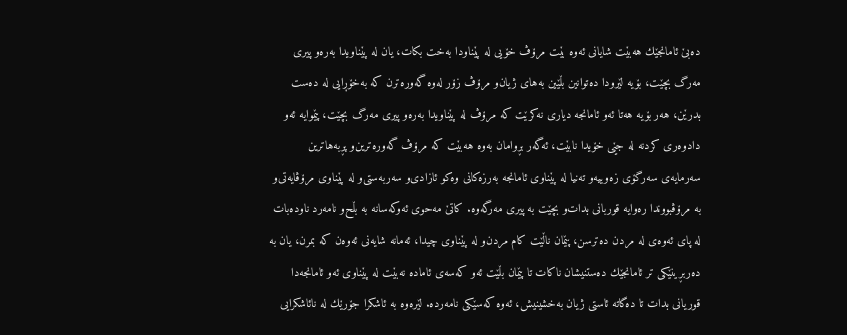ده‌بێ ئامانجێك هه‌بێت شایانی ئه‌وه‌ بێت مرۆڤ خۆیی له‌ پێناودا به‌خت بكات، یان له‌ پێناویدا به‌ره‌و پیری مه‌رگ بچێت، بۆیه‌ لێرودا ده‌توانین بڵێین به‌های ژیان‌و مرۆڤ زۆر له‌وه‌ گه‌وره‌ترن كه‌ به‌خۆڕایی له‌ ده‌ست بدرێن، هه‌ر بۆیه‌ هه‌تا ئه‌و ئامانجه‌ دیاری نه‌كرێت كه‌ مرۆڤ له‌ پێناویدا به‌ره‌و پیری مه‌رگ بچێت، پێموایه‌ ئه‌و دادوه‌ری كردنه‌ له‌ جێی خۆیدا نابێت، ئه‌گه‌ر بڕوامان به‌وه‌ هه‌بێت كه‌ مرۆڤ گه‌وره‌ترین‌و پڕبه‌هاترین سه‌رمایه‌ى سه‌رگۆی زه‌وییه‌و ته‌نیا له‌ پێناوى ئامانجه‌ به‌رزه‌كانی وه‌كو ئازادی‌و سه‌ربه‌ستی‌و له‌ پێناوى مرۆڤایه‌تی‌و به‌ مرۆڤبووندا ره‌وایه‌ قوربانی بدات‌و بچێت به‌ پیری مه‌رگه‌وه‌. كاتێ مه‌حوى ئه‌وكه‌سانه‌ به‌ بڵح‌و نامه‌رد ناوده‌بات له‌ پای ئه‌وه‌ى له‌ مردن ده‌ترسن، پێمان ناڵێت كام مردن‌و له‌ پێناوى چیدا، ئه‌مانه‌ شایه‌نی ئه‌وه‌ن كه‌ بمرن، یان به‌ ده‌ربڕینێكی تر ئامانجێك ده‌ستنیشان ناكات تا پێمان بڵێت ئه‌و كه‌سه‌ى ئاماده‌ نه‌بێت له‌ پێناوى ئه‌و ئامانجه‌دا قوریانی بدات تا ده‌گاته‌ ئاستی ژیان به‌خشینیش، ئه‌وه‌ كه‌سێكی نامه‌رده‌. لێره‌وه‌ به‌ ئاشكرا جۆرێك له‌ نائاشكرایی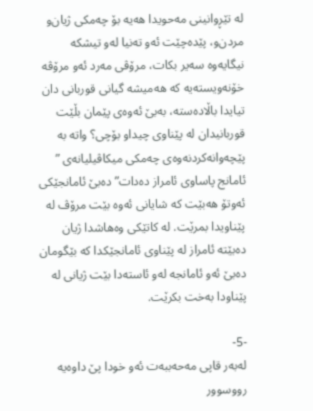له‌ تێڕوانینی مه‌حویدا هه‌یه‌ بۆ چه‌مكی ژیان‌و مردن‌و، پێده‌چێت ئه‌و ته‌نیا له‌و تیشكه‌ نیگایه‌وه‌ سه‌یر بكات، مرۆڤی مه‌رد ئه‌و مرۆڤه‌ خۆنه‌ویسته‌یه‌ كه‌ هه‌میشه‌ گیانی قوربانی دان تیایدا باڵاده‌سته‌، به‌بێ ئه‌وه‌ى پێمان بڵێت قوربانیدان له‌ پێناوى چیداو بۆچی؟ واته‌ به‌ پێچه‌وانه‌كردنه‌وه‌ى چه‌مكی میكاڤیلیانه‌ى ” ئامانج پاساوی ئامراز ده‌دات” ده‌بێ ئامانجێكی ئه‌وتۆ هه‌بێت كه‌ شایانی ئه‌وه‌ بێت مرۆڤ له‌ پێناویدا بمرێت. له‌ كاتێكی وه‌هاشدا ژیان ده‌بێته‌ ئامراز له‌ پێناوى ئامانجێكدا كه‌ بێگومان ده‌بێ ئه‌و ئامانجه‌ له‌و ئاسته‌دا بێت ژیانی له‌ پێناودا به‌خت بكرێت.

-5-
له‌به‌ر قاپی مه‌حه‌ببه‌ت ئه‌و خودا پێ داوه‌یه‌ رووسوور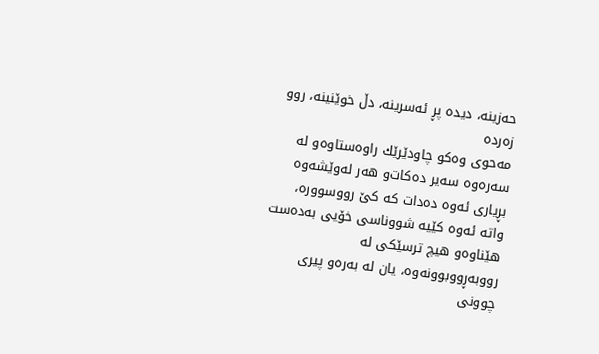حه‌زینه‌، دیده‌ پڕ ئه‌سرینه‌، دڵ خوێنینه‌، روو زه‌رده‌
مه‌حوی وه‌كو چاودێرێك راوه‌ستاوه‌و له‌ سه‌ره‌وه‌ سه‌یر ده‌كات‌و هه‌ر له‌وێشه‌وه‌ بڕیاری ئه‌وه‌ ده‌دات كه‌ كێ رووسووره‌، واته‌ ئه‌وه‌ كێیه‌ شووناسی خۆیی به‌ده‌ست هێناوه‌‌و هیچ ترسێكی له‌ رووبه‌ڕووبوونه‌وه‌، یان له‌ به‌ره‌و پیری چوونی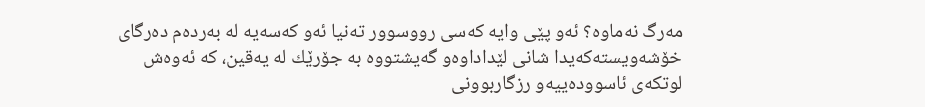مه‌رگ نه‌ماوه‌؟ ئه‌و پێی وایه‌ كه‌سی رووسوور ته‌نیا ئه‌و كه‌سه‌یه‌ له‌ به‌رده‌م ده‌رگای خۆشه‌ویسته‌كه‌یدا شانی لێداداوه‌و گه‌یشتووه‌ به‌ جۆرێك له‌ یه‌قین، كه‌ ئه‌وه‌ش لوتكه‌ى ئاسووده‌ییه‌و رزگاربوونی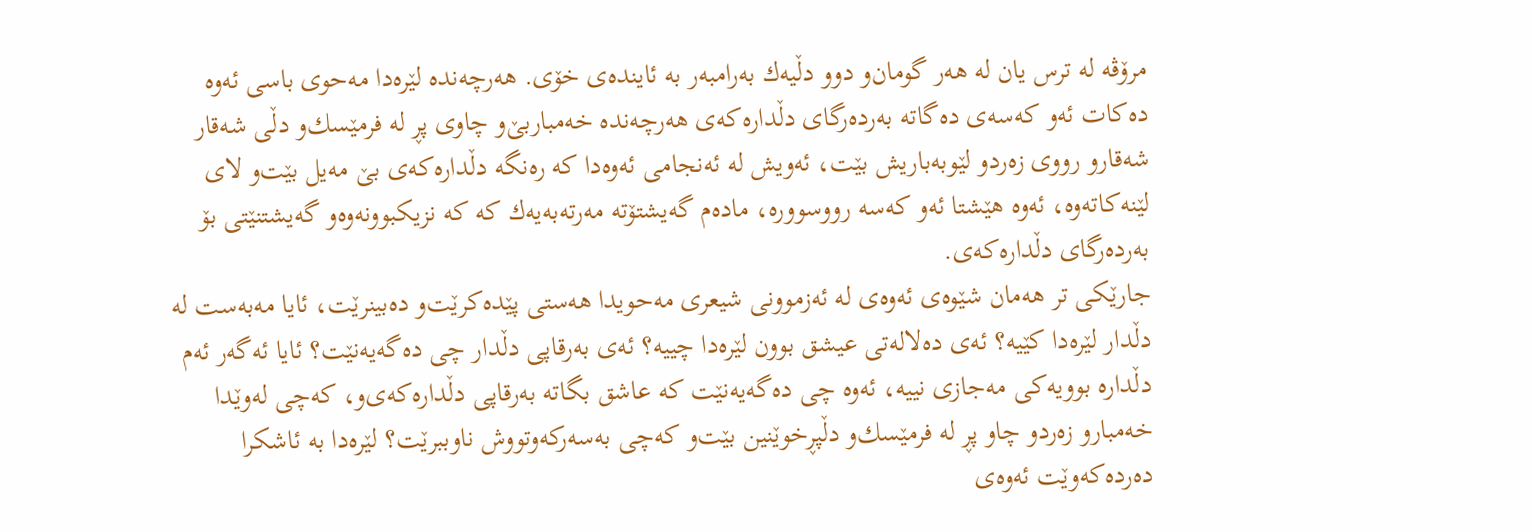مرۆڤه‌ له‌ ترس یان له‌ هه‌ر گومان‌و دوو دڵیه‌ك به‌رامبه‌ر به‌ ئاینده‌ی خۆی. هه‌رچه‌نده‌ لێره‌دا مه‌حوی باسی ئه‌وه‌ ده‌كات ئه‌و كه‌سه‌ى ده‌گاته‌ به‌رده‌رگای دڵداره‌كه‌ى هه‌رچه‌نده‌ خه‌مباربێ‌و چاوی پڕ له‌ فرمێسك‌و دڵی شه‌قار شه‌قارو رووی زه‌رد‌و لێوبه‌باریش بێت، ئه‌ویش له‌ ئه‌نجامی ئه‌وه‌دا كه‌ ره‌نگه‌ دڵداره‌كه‌ى بێ مه‌یل بێت‌و لاى لێنه‌كاته‌وه‌، ئه‌وه‌ هێشتا ئه‌و كه‌سه‌ رووسووره‌، ماده‌م گه‌یشتۆته‌ مه‌رته‌به‌یه‌ك كه‌ كه‌ نزیكبوونه‌وه‌و گه‌یشتنێتی بۆ به‌رده‌رگای دڵداره‌كه‌ى.
جارێكی تر هه‌مان شێوه‌ى ئه‌وه‌ى له‌ ئه‌زموونی شیعری مه‌حویدا هه‌ستی پێده‌كرێت‌و ده‌بینرێت، ئایا مه‌به‌ست له‌ دڵدار لێره‌دا كێیه‌؟ ئه‌ی ده‌لاله‌تی عیشق بوون لێره‌دا چییه‌؟ ئه‌ى به‌رقاپی دڵدار چی ده‌گه‌یه‌نێت؟ ئایا ئه‌گه‌ر ئه‌م دڵداره‌ بوویه‌كی مه‌جازى نییه‌، ئه‌وه‌ چی ده‌گه‌یه‌نێت كه‌ عاشق بگاته‌ به‌رقاپی دڵداره‌كه‌ى‌و، كه‌چی له‌وێدا خه‌مبار‌و زه‌ردو چاو پڕ له‌ فرمێسك‌و دڵپڕخوێنین بێت‌و كه‌چی به‌سه‌ركه‌وتووش ناوببرێت؟ لێره‌دا به‌ ئاشكرا ده‌رده‌كه‌وێت ئه‌وه‌ى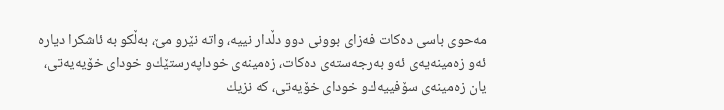مه‌حوى باسی ده‌كات فه‌زای بوونی دوو دڵدار نییه‌، واته‌ نێرو مێ، به‌ڵكو به‌ ئاشكرا دیاره‌ ئه‌و زه‌مینه‌یه‌ی ئه‌و به‌رجه‌سته‌ى ده‌كات، زه‌مینه‌ى خوداپه‌رستێك‌و خودای خۆیه‌یه‌تی، یان زه‌مینه‌ى سۆفییه‌ك‌و خودای خۆیه‌تی، كه‌ نزیك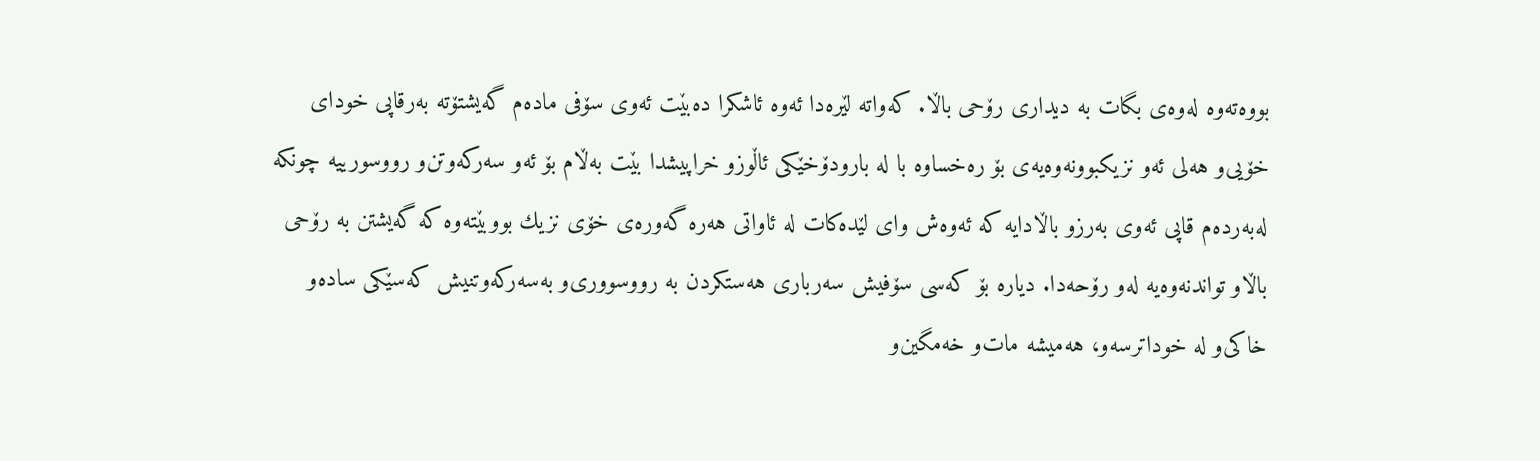بووه‌ته‌وه‌ له‌وه‌ى بگات به‌ دیداری رۆحی باڵا. كه‌واته‌ لێره‌دا ئه‌وه‌ ئاشكرا ده‌بێت ئه‌وى سۆفی ماده‌م گه‌یشتۆته‌ به‌رقاپی خودای خۆیی‌و هه‌لی ئه‌و نزیكبوونه‌وه‌یه‌ى بۆ ره‌خساوه‌ با له‌ بارودۆخێكی ئاڵوز‌و خراپیشدا بێت به‌ڵام بۆ ئه‌و سه‌ركه‌وتن‌و رووسورییه‌ چونكه‌ له‌به‌رده‌م قاپی ئه‌وى به‌رزو باڵادایه‌ كه‌ ئه‌وه‌ش وای لێده‌كات له‌ ئاواتی هه‌ره‌ گه‌وره‌ى خۆی نزیك بووبێته‌وه‌ كه‌ گه‌یشتن به‌ رۆحی باڵاو تواندنه‌وه‌یه‌ له‌و رۆحه‌دا. دیاره‌ بۆ كه‌سی سۆفیش سه‌رباری هه‌ستكردن به‌ رووسووری‌و به‌سه‌ركه‌وتنیش كه‌سێكی ساده‌و خاكی‌و له‌ خوداترسه‌و، هه‌میشه‌ مات‌و خه‌مگین‌و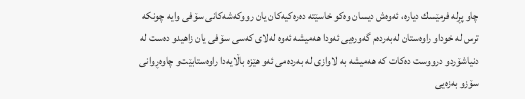چاو پڕله‌ فرمێسك دیاره‌، ئه‌وه‌ش دیسان وه‌كو خاسێته‌ ده‌ره‌كیه‌كان یان رووكه‌شه‌كانی سۆفی وایه‌ چونكه‌ ترس له‌ خوداو راوه‌ستان له‌به‌رده‌م گه‌وره‌یی ئه‌ودا هه‌میشه‌ ئه‌وه‌ له‌لای كه‌سی سۆفی یان زاهید‌و ده‌ست له‌ دنیاشۆردو درووست ده‌كات كه‌ هه‌میشه‌ به‌ لاوازى له‌ به‌رده‌می ئه‌و هێزه‌ باڵایه‌دا راوه‌ستابێت‌و چاوه‌ڕوانی سۆزو به‌زه‌یی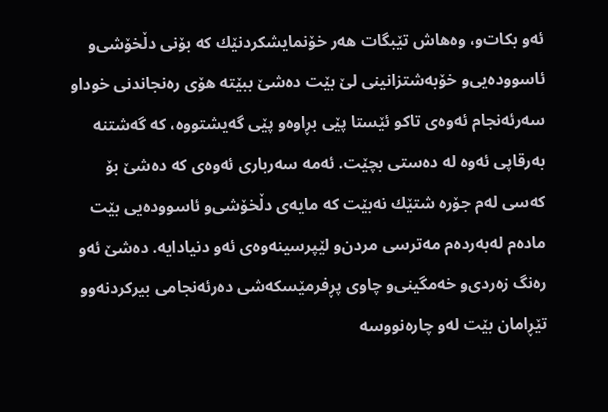ئه‌و بكات‌و، وه‌هاش تێبگات هه‌ر خۆنمایشكردنێك كه‌ بۆنی دڵخۆشی‌و ئاسووده‌یی‌و خۆبه‌شتزانینی لێ بێت ده‌شێ ببێته‌ هۆی ره‌نجاندنی خوداو سه‌رئه‌نجام ئه‌وه‌ى تاكو ئێستا پێی بڕاوه‌و پێی گه‌یشتووه‌، كه‌ گه‌شتنه‌ به‌رقاپی ئه‌وه‌ له‌ ده‌ستی بچێت. ئه‌مه‌ سه‌رباری ئه‌وه‌ى كه‌ ده‌شێ بۆ كه‌سی له‌م جۆره‌ شتێك نه‌بێت كه‌ مایه‌ی دڵخۆشی‌و ئاسووده‌یی بێت ماده‌م له‌به‌رده‌م مه‌ترسی مردن‌و لێپرسینه‌وه‌ى ئه‌و دنیادایه‌. ده‌شێ ئه‌و ره‌نگ زه‌ردی‌و خه‌مگینی‌و چاوى پڕفرمێسكه‌شی ده‌رئه‌نجامی بیركردنه‌و‌و تێڕامان بێت له‌و چاره‌نووسه‌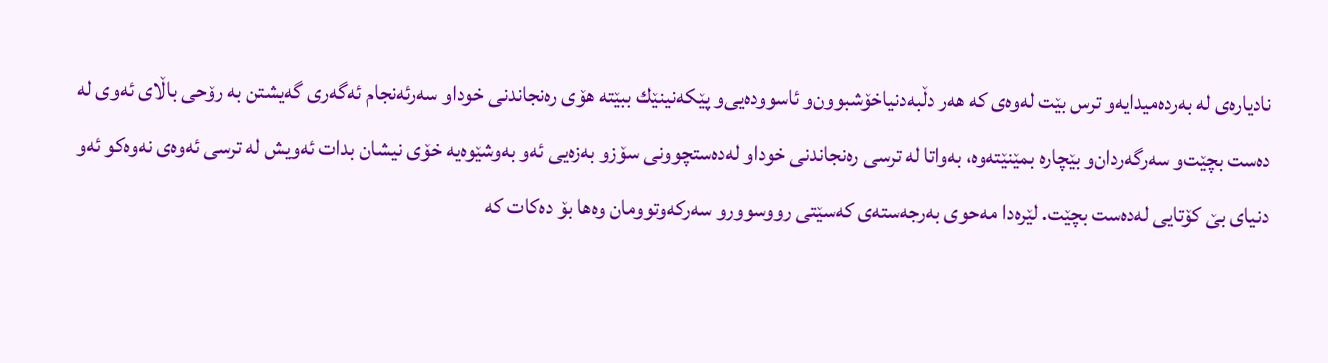نادیاره‌ى له‌ به‌رده‌میدایه‌و ترس بێت له‌وه‌ى كه‌ هه‌ر دڵبه‌دنیاخۆشبوون‌و ئاسووده‌یی‌و پێكه‌نینێك ببێته‌ هۆی ره‌نجاندنی خوداو سه‌رئه‌نجام ئه‌گه‌ری گه‌یشتن به‌ رۆحی باڵای ئه‌وى له‌ ده‌ست بچێت‌و سه‌رگه‌ردان‌و بێچاره‌ بمێنێته‌وه‌، به‌واتا له‌ ترسی ره‌نجاندنی خوداو له‌ده‌ستچوونی سۆزو به‌زه‌یی ئه‌و به‌وشێوه‌یه‌ خۆی نیشان بدات ئه‌ویش له‌ ترسی ئه‌وه‌ى نه‌وه‌كو ئه‌و دنیای بێ كۆتایی له‌ده‌ست بچێت. لێره‌دا مه‌حوى به‌رجه‌سته‌ی كه‌سێتی رووسوورو سه‌ركه‌وتوومان وه‌ها بۆ ده‌كات كه‌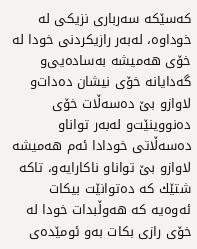كه‌سێكه‌ سه‌ربارى نزیكی له‌ خوداوه‌، له‌به‌ر رازیكردنی خودا له‌ خۆی هه‌میشه‌ به‌ساده‌یی‌و گه‌دایانه‌ خۆی نیشان ده‌دات‌و لاوازو بێ ده‌سه‌ڵات خۆی ده‌نووینێت‌و له‌به‌ر تواناو ده‌سه‌ڵاتی خودادا ئه‌م هه‌میشه‌ لاوازو بێ تواناو ناكارایه‌و، تاكه‌ شتێك كه‌ ده‌توانێت بیكات ئه‌وه‌یه‌ كه‌ هه‌وڵبدات خودا له‌ خۆی رازى بكات به‌و ئومێده‌ی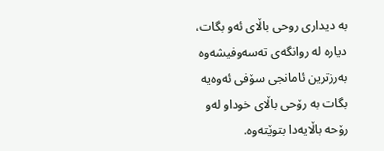به‌ دیداری روحی باڵای ئه‌و بگات، دیاره‌ له‌ روانگه‌ی ته‌سه‌وفیشه‌وه‌ به‌رزترین ئامانجی سۆفی ئه‌وه‌یه‌ بگات به‌ رۆحی باڵای خوداو له‌و رۆحه‌ باڵایه‌دا بتوێته‌وه‌.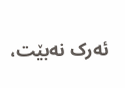ئەرک نەبێت،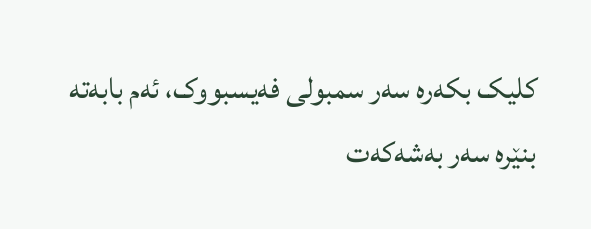کلیک بکەرە سەر سمبولی فەیسبووک، ئەم بابەتە بنێرە سەر بەشەکەت